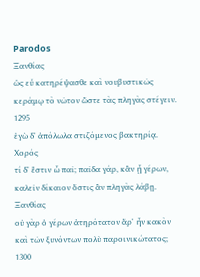Parodos
Ξανθίας
ὡς εὖ κατηρέψασθε καὶ νουβυστικῶς
κεράμῳ τὸ νῶτον ὥστε τὰς πληγὰς στέγειν.
1295
ἐγὼ δʼ ἀπόλωλα στιζόμενος βακτηρίᾳ.
Χορός
τί δʼ ἔστιν ὦ παῖ; παῖδα γάρ, κἂν ᾖ γέρων,
καλεῖν δίκαιον ὅστις ἂν πληγὰς λάβῃ.
Ξανθίας
οὐ γὰρ ὁ γέρων ἀτηρότατον ἄρʼ ἦν κακὸν
καὶ τῶν ξυνόντων πολὺ παροινικώτατος;
1300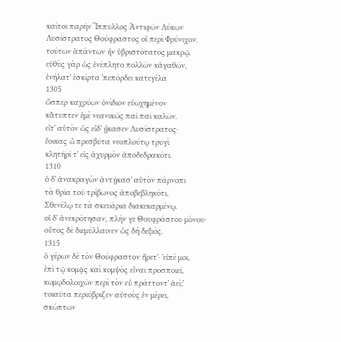καίτοι παρῆν Ἵππυλλος Ἀντιφῶν Λύκων
Λυσίστρατος Θούφραστος οἱ περὶ Φρύνιχον.
τούτων ἁπάντων ἦν ὑβριστότατος μακρῷ.
εὐθὺς γὰρ ὡς ἐνέπλητο πολλῶν κἀγαθῶν,
ἐνήλατʼ ἐσκίρτα ʼπεπόρδει κατεγέλα
1305
ὥσπερ καχρύων ὀνίδιον εὐωχημένον
κἄτυπτεν ἐμὲ νεανικῶς παῖ παῖ καλῶν.
εἶτʼ αὐτὸν ὡς εἶδʼ ᾔκασεν Λυσίστρατος·
ἔοικας ὦ πρεσβῦτα νεοπλούτῳ τρυγὶ
κλητῆρί τʼ εἰς ἀχυρμὸν ἀποδεδρακότι.
1310
ὁ δʼ ἀνακραγὼν ἀντῄκασʼ αὐτὸν πάρνοπι
τὰ θρῖα τοῦ τρίβωνος ἀποβεβληκότι,
Σθενέλῳ τε τὰ σκευάρια διακεκαρμένῳ.
οἱ δʼ ἀνεκρότησαν, πλήν γε Θουφράστου μόνου·
οὗτος δὲ διεμύλλαινεν ὡς δὴ δεξιός.
1315
ὁ γέρων δὲ τὸν Θούφραστον ἤρετʼ· ʼεἰπέ μοι,
ἐπὶ τῷ κομᾷς καὶ κομψὸς εἶναι προσποιεῖ,
κωμῳδολοιχῶν περὶ τὸν εὖ πράττοντʼ ἀεί;ʼ
τοιαῦτα περιύβριζεν αὐτοὺς ἐν μέρει,
σκώπτων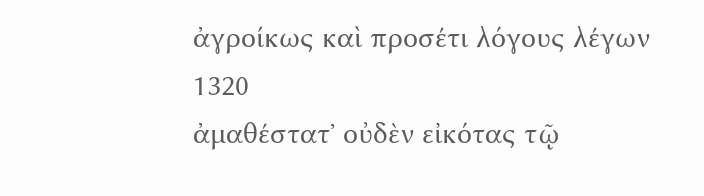ἀγροίκως καὶ προσέτι λόγους λέγων
1320
ἀμαθέστατʼ οὐδὲν εἰκότας τῷ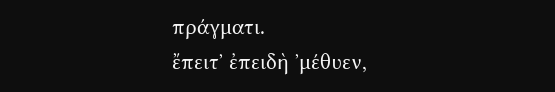πράγματι.
ἔπειτʼ ἐπειδὴ ʼμέθυεν,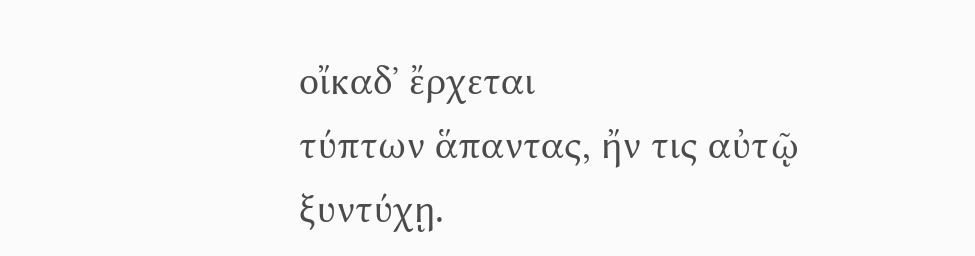οἴκαδʼ ἔρχεται
τύπτων ἅπαντας, ἤν τις αὐτῷ ξυντύχῃ.